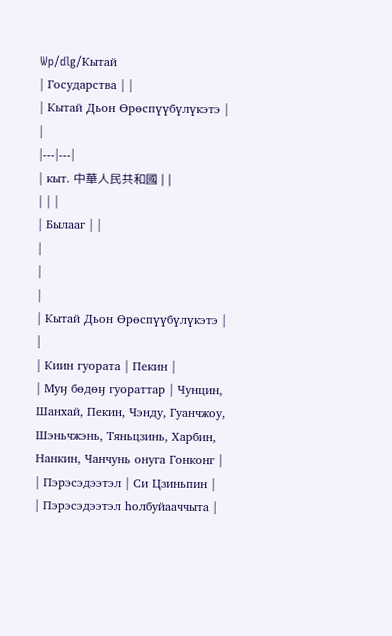Wp/dlg/Кытай
| Государства | |
| Кытай Дьон Өрөспүүбүлүкэтэ | |
|---|---|
| кыт. 中華人民共和國 | |
| | |
| Былааг | |
|
|
|
| Кытай Дьон Өрөспүүбүлүкэтэ | |
| Киин гуората | Пекин |
| Муӈ бөдөӈ гуораттар | Чунцин, Шанхай, Пекин, Чэнду, Гуанчжоу, Шэньчжэнь, Тяньцзинь, Харбин, Нанкин, Чанчунь онуга Гонконг |
| Пэрэсэдээтэл | Си Цзиньпин |
| Пэрэсэдээтэл һолбуйааччыта |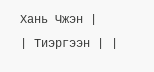Хань Чжэн |
| Тиэргээн | |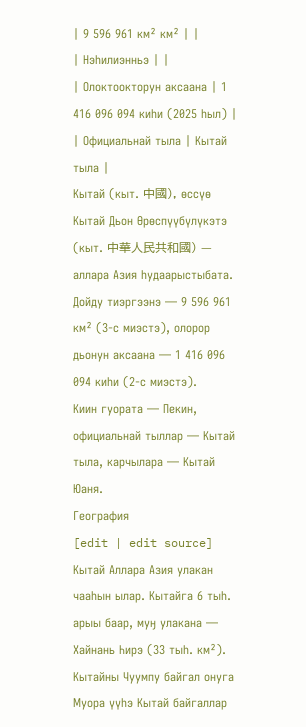| 9 596 961 км² км² | |
| Нэһилиэнньэ | |
| Олоктоокторун аксаана | 1 416 096 094 киһи (2025 һыл) |
| Официальнай тыла | Кытай тыла |
Кытай (кыт. 中國), өссүө Кытай Дьон Өрөспүүбүлүкэтэ (кыт. 中華人民共和國) — аллара Азия һудаарыстыбата. Дойду тиэргээнэ — 9 596 961 км² (3-с миэстэ), олорор дьонун аксаана — 1 416 096 094 киһи (2-с миэстэ).
Киин гуората — Пекин, официальнай тыллар — Кытай тыла, карчылара — Кытай Юаня.
География
[edit | edit source]
Кытай Аллара Азия улакан чааһын ылар. Кытайга 6 тыһ. арыы баар, муӈ улакана — Хайнань Һирэ (33 тыһ. км²). Кытайны Чуумпу байгал онуга Муора үүһэ Кытай байгаллар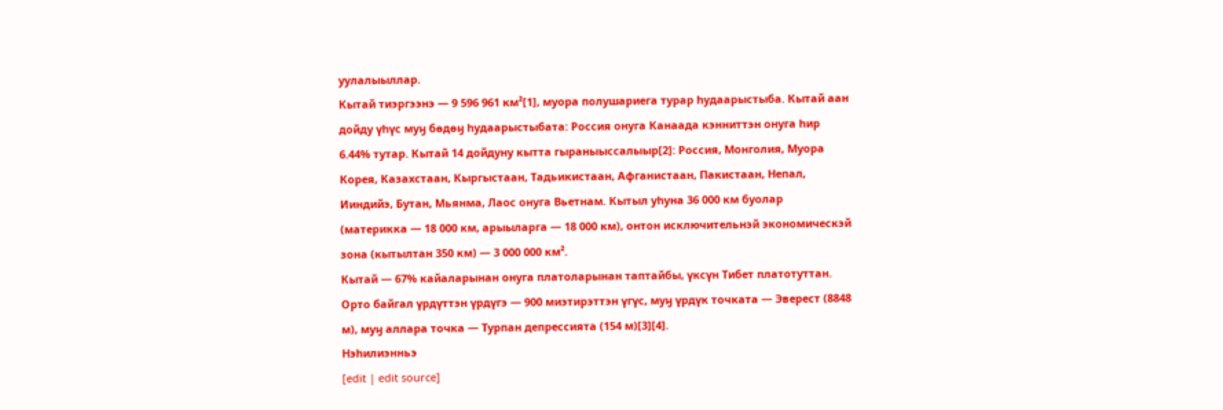уулалыыллар.
Кытай тиэргээнэ — 9 596 961 км²[1], муора полушариега турар һудаарыстыба. Кытай аан дойду үһүс муӈ бөдөӈ һудаарыстыбата: Россия онуга Канаада кэнниттэн онуга һир 6.44% тутар. Кытай 14 дойдуну кытта гыраныыссалыыр[2]: Россия, Монголия, Муора Корея, Казахстаан, Кыргыстаан, Тадьикистаан, Афганистаан, Пакистаан, Непал, Ииндийэ, Бутан, Мьянма, Лаос онуга Вьетнам. Кытыл уһуна 36 000 км буолар (материкка — 18 000 км, арыыларга — 18 000 км), онтон исключительнэй экономическэй зона (кытылтан 350 км) — 3 000 000 км².
Кытай — 67% кайаларынан онуга платоларынан таптайбы, үксүн Тибет платотуттан. Орто байгал үрдүттэн үрдүгэ — 900 миэтирэттэн үгүс, муӈ үрдүк точката — Эверест (8848 м), муӈ аллара точка — Турпан депрессията (154 м)[3][4].
Нэһилиэнньэ
[edit | edit source]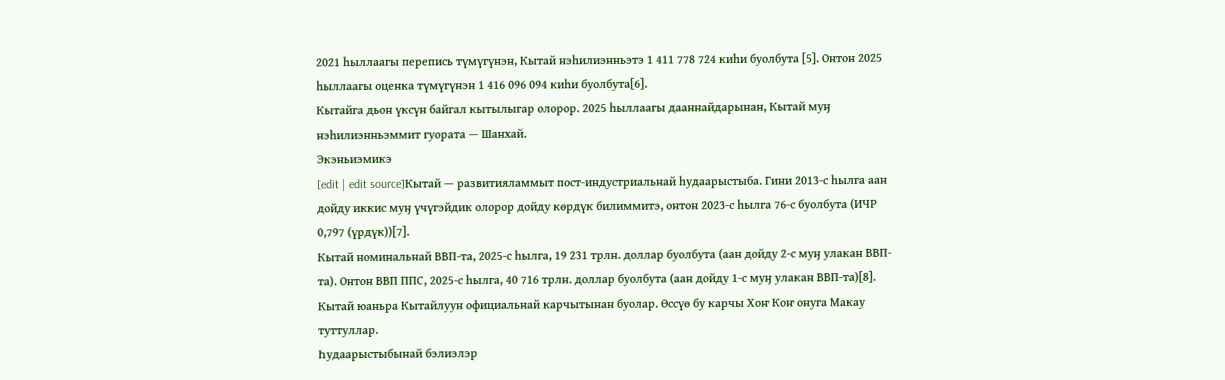2021 һыллаагы перепись түмүгүнэн, Кытай нэһилиэнньэтэ 1 411 778 724 киһи буолбута [5]. Онтон 2025 һыллаагы оценка түмүгүнэн 1 416 096 094 киһи буолбута[6].
Кытайга дьон үксүн байгал кытылыгар олорор. 2025 һыллаагы дааннайдарынан, Кытай муӈ нэһилиэнньэммит гуората — Шанхай.
Экэньиэмикэ
[edit | edit source]Кытай — развитияламмыт пост-индустриальнай һудаарыстыба. Гини 2013-с һылга аан дойду иккис муӈ үчүгэйдик олорор дойду көрдүк билиммитэ, онтон 2023-с һылга 76-с буолбута (ИЧР 0,797 (үрдүк))[7].
Кытай номинальнай ВВП-та, 2025-с һылга, 19 231 трлн. доллар буолбута (аан дойду 2-с муӈ улакан ВВП-та). Онтон ВВП ППС, 2025-с һылга, 40 716 трлн. доллар буолбута (аан дойду 1-с муӈ улакан ВВП-та)[8].
Кытай юаньра Кытайлуун официальнай карчытынан буолар. Өссүө бу карчы Хоҥ Коҥ онуга Макау туттуллар.
Һудаарыстыбынай бэлиэлэр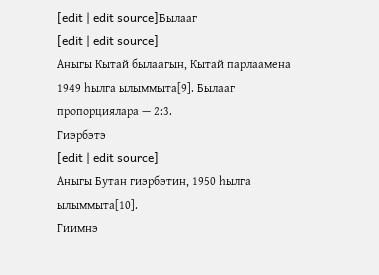[edit | edit source]Былааг
[edit | edit source]
Аныгы Кытай былаагын, Кытай парлаамена 1949 һылга ылыммыта[9]. Былааг пропорциялара — 2:3.
Гиэрбэтэ
[edit | edit source]
Аныгы Бутан гиэрбэтин, 1950 һылга ылыммыта[10].
Гиимнэ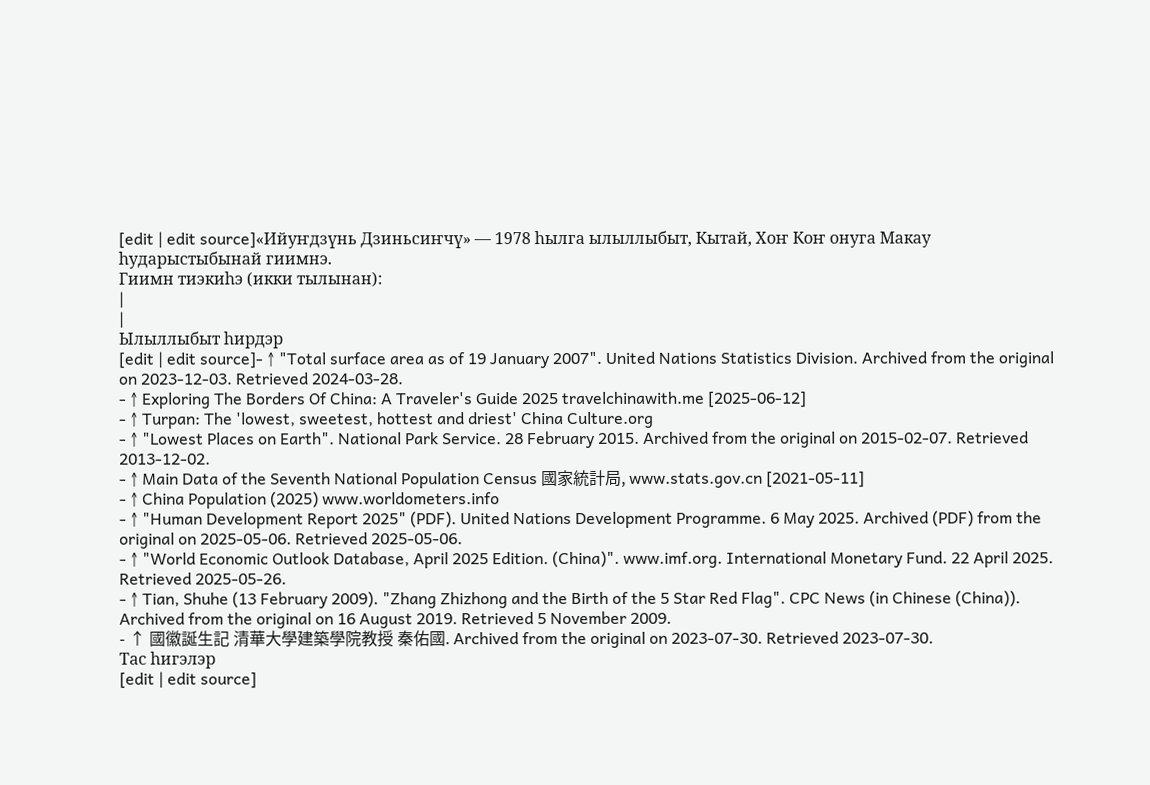[edit | edit source]«Ийуҥдзүнь Дзиньсиҥчү» — 1978 һылга ылыллыбыт, Кытай, Хоҥ Коҥ онуга Макау һударыстыбынай гиимнэ.
Гиимн тиэкиһэ (икки тылынан):
|
|
Ылыллыбыт һирдэр
[edit | edit source]- ↑ "Total surface area as of 19 January 2007". United Nations Statistics Division. Archived from the original on 2023-12-03. Retrieved 2024-03-28.
- ↑ Exploring The Borders Of China: A Traveler's Guide 2025 travelchinawith.me [2025-06-12]
- ↑ Turpan: The 'lowest, sweetest, hottest and driest' China Culture.org
- ↑ "Lowest Places on Earth". National Park Service. 28 February 2015. Archived from the original on 2015-02-07. Retrieved 2013-12-02.
- ↑ Main Data of the Seventh National Population Census 國家統計局, www.stats.gov.cn [2021-05-11]
- ↑ China Population (2025) www.worldometers.info
- ↑ "Human Development Report 2025" (PDF). United Nations Development Programme. 6 May 2025. Archived (PDF) from the original on 2025-05-06. Retrieved 2025-05-06.
- ↑ "World Economic Outlook Database, April 2025 Edition. (China)". www.imf.org. International Monetary Fund. 22 April 2025. Retrieved 2025-05-26.
- ↑ Tian, Shuhe (13 February 2009). "Zhang Zhizhong and the Birth of the 5 Star Red Flag". CPC News (in Chinese (China)). Archived from the original on 16 August 2019. Retrieved 5 November 2009.
- ↑ 國徽誕生記 清華大學建築學院教授 秦佑國. Archived from the original on 2023-07-30. Retrieved 2023-07-30.
Тас һигэлэр
[edit | edit source]